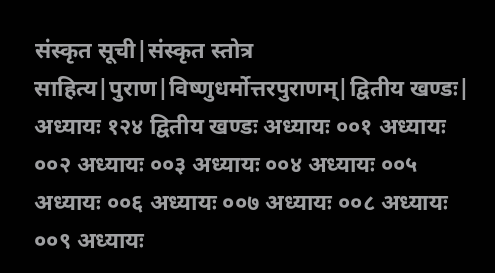संस्कृत सूची|संस्कृत स्तोत्र साहित्य|पुराण|विष्णुधर्मोत्तरपुराणम्|द्वितीय खण्डः| अध्यायः १२४ द्वितीय खण्डः अध्यायः ००१ अध्यायः ००२ अध्यायः ००३ अध्यायः ००४ अध्यायः ००५ अध्यायः ००६ अध्यायः ००७ अध्यायः ००८ अध्यायः ००९ अध्यायः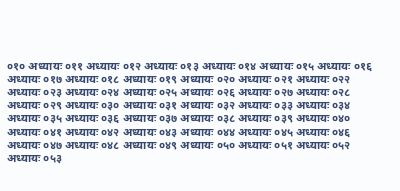०१० अध्यायः ०११ अध्यायः ०१२ अध्यायः ०१३ अध्यायः ०१४ अध्यायः ०१५ अध्यायः ०१६ अध्यायः ०१७ अध्यायः ०१८ अध्यायः ०१९ अध्यायः ०२० अध्यायः ०२१ अध्यायः ०२२ अध्यायः ०२३ अध्यायः ०२४ अध्यायः ०२५ अध्यायः ०२६ अध्यायः ०२७ अध्यायः ०२८ अध्यायः ०२९ अध्यायः ०३० अध्यायः ०३१ अध्यायः ०३२ अध्यायः ०३३ अध्यायः ०३४ अध्यायः ०३५ अध्यायः ०३६ अध्यायः ०३७ अध्यायः ०३८ अध्यायः ०३९ अध्यायः ०४० अध्यायः ०४१ अध्यायः ०४२ अध्यायः ०४३ अध्यायः ०४४ अध्यायः ०४५ अध्यायः ०४६ अध्यायः ०४७ अध्यायः ०४८ अध्यायः ०४९ अध्यायः ०५० अध्यायः ०५१ अध्यायः ०५२ अध्यायः ०५३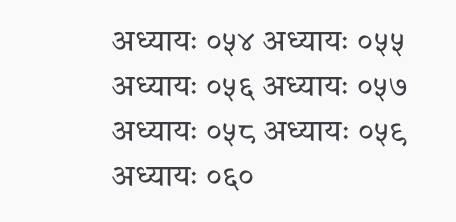अध्यायः ०५४ अध्यायः ०५५ अध्यायः ०५६ अध्यायः ०५७ अध्यायः ०५८ अध्यायः ०५९ अध्यायः ०६०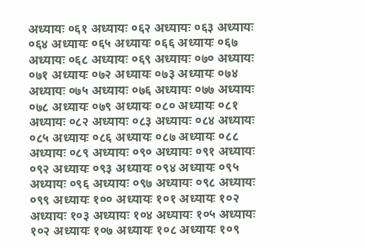अध्यायः ०६१ अध्यायः ०६२ अध्यायः ०६३ अध्यायः ०६४ अध्यायः ०६५ अध्यायः ०६६ अध्यायः ०६७ अध्यायः ०६८ अध्यायः ०६९ अध्यायः ०७० अध्यायः ०७१ अध्यायः ०७२ अध्यायः ०७३ अध्यायः ०७४ अध्यायः ०७५ अध्यायः ०७६ अध्यायः ०७७ अध्यायः ०७८ अध्यायः ०७९ अध्यायः ०८० अध्यायः ०८१ अध्यायः ०८२ अध्यायः ०८३ अध्यायः ०८४ अध्यायः ०८५ अध्यायः ०८६ अध्यायः ०८७ अध्यायः ०८८ अध्यायः ०८९ अध्यायः ०९० अध्यायः ०९१ अध्यायः ०९२ अध्यायः ०९३ अध्यायः ०९४ अध्यायः ०९५ अध्यायः ०९६ अध्यायः ०९७ अध्यायः ०९८ अध्यायः ०९९ अध्यायः १०० अध्यायः १०१ अध्यायः १०२ अध्यायः १०३ अध्यायः १०४ अध्यायः १०५ अध्यायः १०२ अध्यायः १०७ अध्यायः १०८ अध्यायः १०९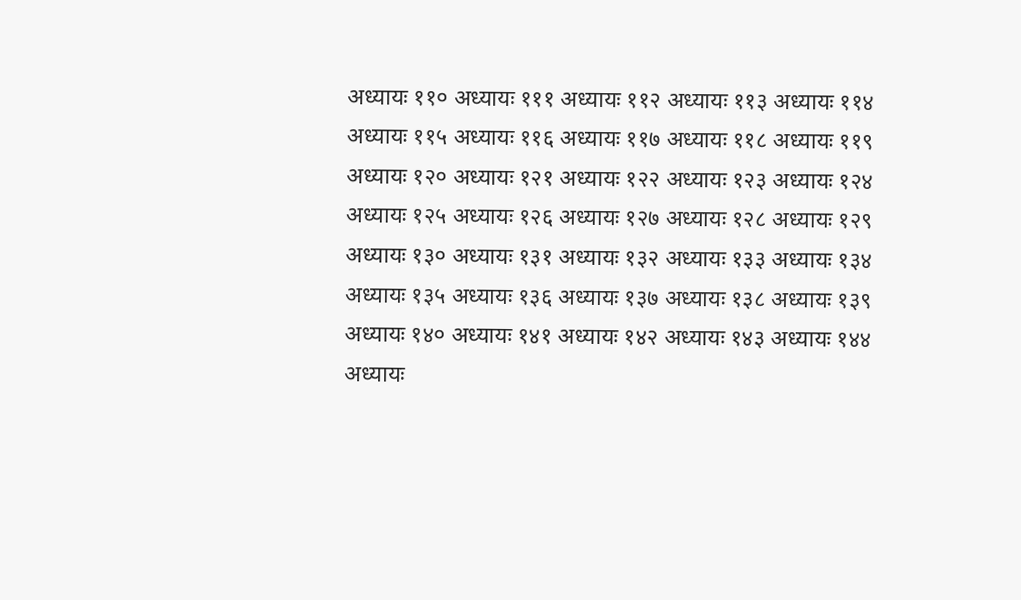अध्यायः ११० अध्यायः १११ अध्यायः ११२ अध्यायः ११३ अध्यायः ११४ अध्यायः ११५ अध्यायः ११६ अध्यायः ११७ अध्यायः ११८ अध्यायः ११९ अध्यायः १२० अध्यायः १२१ अध्यायः १२२ अध्यायः १२३ अध्यायः १२४ अध्यायः १२५ अध्यायः १२६ अध्यायः १२७ अध्यायः १२८ अध्यायः १२९ अध्यायः १३० अध्यायः १३१ अध्यायः १३२ अध्यायः १३३ अध्यायः १३४ अध्यायः १३५ अध्यायः १३६ अध्यायः १३७ अध्यायः १३८ अध्यायः १३९ अध्यायः १४० अध्यायः १४१ अध्यायः १४२ अध्यायः १४३ अध्यायः १४४ अध्यायः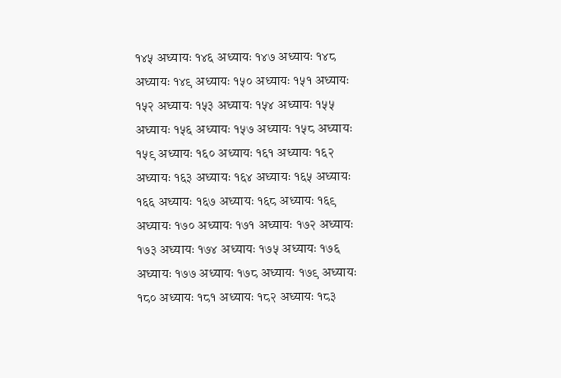१४५ अध्यायः १४६ अध्यायः १४७ अध्यायः १४८ अध्यायः १४९ अध्यायः १५० अध्यायः १५१ अध्यायः १५२ अध्यायः १५३ अध्यायः १५४ अध्यायः १५५ अध्यायः १५६ अध्यायः १५७ अध्यायः १५८ अध्यायः १५९ अध्यायः १६० अध्यायः १६१ अध्यायः १६२ अध्यायः १६३ अध्यायः १६४ अध्यायः १६५ अध्यायः १६६ अध्यायः १६७ अध्यायः १६८ अध्यायः १६९ अध्यायः १७० अध्यायः १७१ अध्यायः १७२ अध्यायः १७३ अध्यायः १७४ अध्यायः १७५ अध्यायः १७६ अध्यायः १७७ अध्यायः १७८ अध्यायः १७९ अध्यायः १८० अध्यायः १८१ अध्यायः १८२ अध्यायः १८३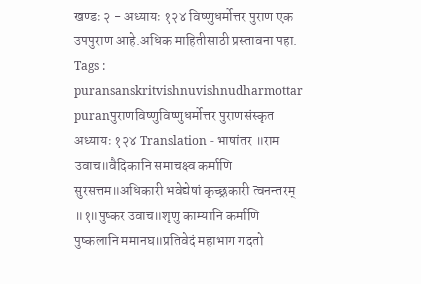खण्डः २ - अध्यायः १२४ विष्णुधर्मोत्तर पुराण एक उपपुराण आहे.अधिक माहितीसाठी प्रस्तावना पहा. Tags : puransanskritvishnuvishnudharmottar puranपुराणविष्णुविष्णुधर्मोत्तर पुराणसंस्कृत अध्यायः १२४ Translation - भाषांतर ॥राम उवाच॥वैदिकानि समाचक्ष्व कर्माणि सुरसत्तम॥अधिकारी भवेद्येषां कृच्छ्रकारी त्वनन्तरम् ॥१॥पुष्कर उवाच॥शृणु काम्यानि कर्माणि पुष्कलानि ममानघ॥प्रतिवेदं महाभाग गदतो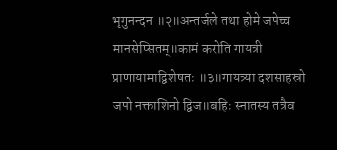भृगुनन्दन ॥२॥अन्तर्जले तथा होमे जपेच्च मानसेप्सितम्॥कामं करोति गायत्री प्राणायामाद्विशेषतः ॥३॥गायत्र्या दशसाहस्रो जपो नक्ताशिनो द्विज॥बहिः स्नातस्य तत्रैव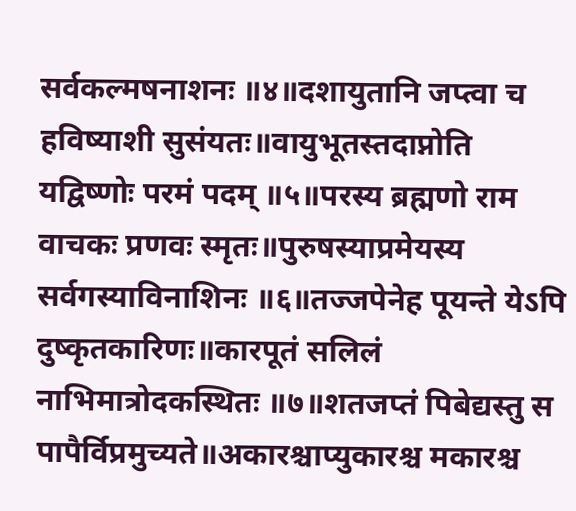सर्वकल्मषनाशनः ॥४॥दशायुतानि जप्त्वा च हविष्याशी सुसंयतः॥वायुभूतस्तदाप्नोति यद्विष्णोः परमं पदम् ॥५॥परस्य ब्रह्मणो राम वाचकः प्रणवः स्मृतः॥पुरुषस्याप्रमेयस्य सर्वगस्याविनाशिनः ॥६॥तज्जपेनेह पूयन्ते येऽपि दुष्कृतकारिणः॥कारपूतं सलिलं नाभिमात्रोदकस्थितः ॥७॥शतजप्तं पिबेद्यस्तु स पापैर्विप्रमुच्यते॥अकारश्चाप्युकारश्च मकारश्च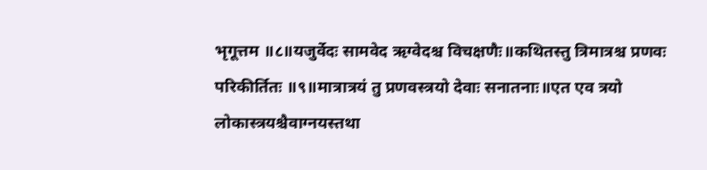भृगूत्तम ॥८॥यजुर्वेदः सामवेद ऋग्वेदश्च विचक्षणैः॥कथितस्तु त्रिमात्रश्च प्रणवः परिकीर्तितः ॥९॥मात्रात्रयं तु प्रणवस्त्रयो देवाः सनातनाः॥एत एव त्रयो लोकास्त्रयश्चैवाग्नयस्तथा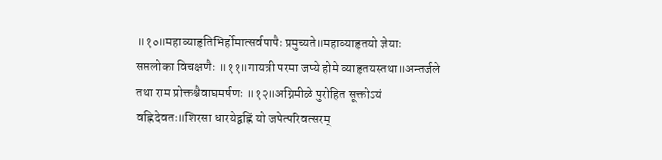॥१०॥महाव्याहृतिभिर्होमात्सर्वपापैः प्रमुच्यते॥महाव्याहृतयो ज्ञेयाः सप्तलोका विचक्षणैः ॥११॥गायत्री परमा जप्ये होमे व्याहृतयस्तथा॥अन्तर्जले तथा राम प्रोक्तश्चैवाघमर्षणः ॥१२॥अग्निमीळे पुरोहित सूक्तोऽयं वह्निदेवतः॥शिरसा धारयेद्वह्निं यो जपेत्परिवत्सरम्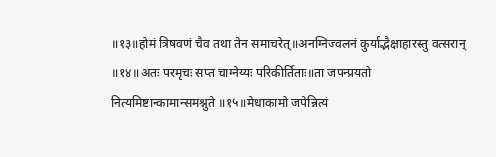॥१३॥होमं त्रिषवणं चैव तथा तेन समाचरेत्॥अनग्निज्वलनं कुर्याद्भैक्षाहारस्तु वत्सरान् ॥१४॥अतः परमृचः सप्त चाग्नेय्यः परिकीर्तिताः॥ता जपन्प्रयतो नित्यमिष्टान्कामान्समश्नुते ॥१५॥मेधाकामो जपेन्नित्यं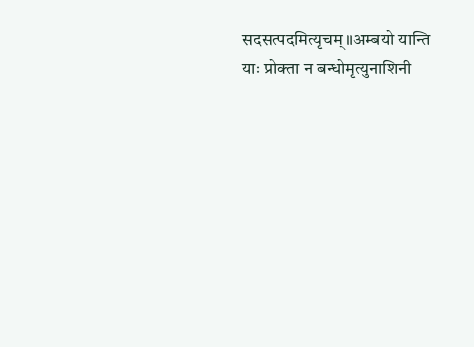सदसत्पदमित्यृचम्॥अम्बयो यान्ति याः प्रोक्ता न बन्धोमृत्युनाशिनी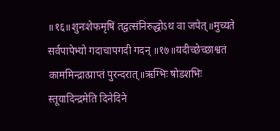॥१६॥शुनःशेफमृषिं तद्वत्संनिरुद्धोऽथ वा जपेत्॥मुच्यते सर्वपापेभ्यो गदाचापगदी गदन् ॥१७॥यदीच्छेच्छाश्वतं काममिन्द्रात्प्राप्तं पुरन्दरात्॥ऋग्भिः षोडशभिः स्तूयादिन्द्रमेति दिनेदिने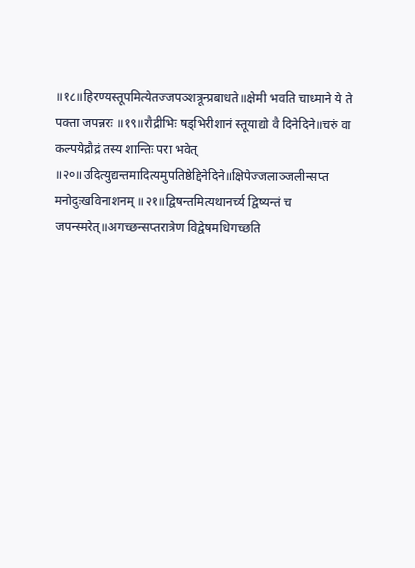॥१८॥हिरण्यस्तूपमित्येतज्जपञ्शत्रून्प्रबाधते॥क्षेमी भवति चाध्माने ये ते पक्ता जपन्नरः ॥१९॥रौद्रीभिः षड्भिरीशानं स्तूयाद्यो वै दिनेदिने॥चरुं वा कल्पयेद्रौद्रं तस्य शान्तिः परा भवेत् ॥२०॥उदित्युद्यन्तमादित्यमुपतिष्ठेद्दिनेदिने॥क्षिपेज्जलाञ्जलीन्सप्त मनोदुःखविनाशनम् ॥२१॥द्विषन्तमित्यथानर्च्य द्विष्यन्तं च जपन्स्मरेत्॥अगच्छन्सप्तरात्रेण विद्वेषमधिगच्छति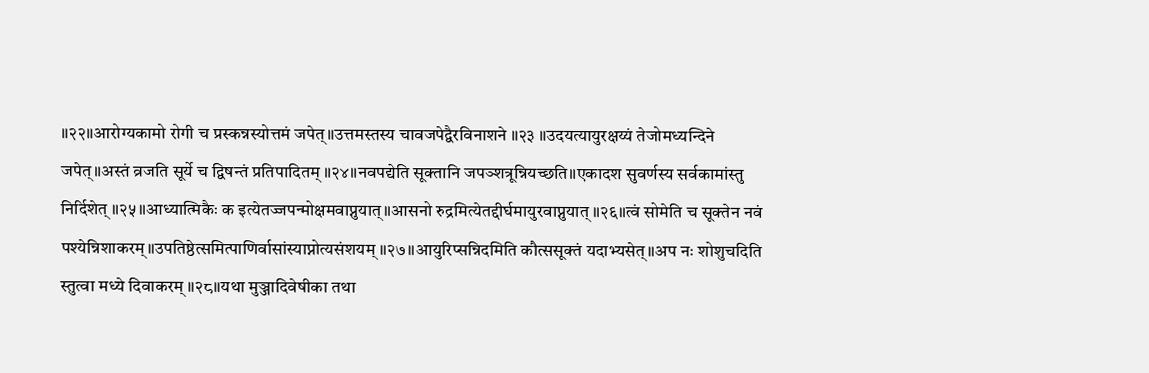॥२२॥आरोग्यकामो रोगी च प्रस्कन्नस्योत्तमं जपेत्॥उत्तमस्तस्य चावजपेद्वैरविनाशने ॥२३ ॥उदयत्यायुरक्षय्यं तेजोमध्यन्दिने जपेत्॥अस्तं व्रजति सूर्ये च द्विषन्तं प्रतिपादितम् ॥२४॥नवपद्येति सूक्तानि जपञ्शत्रून्नियच्छति॥एकादश सुवर्णस्य सर्वकामांस्तु निर्दिशेत् ॥२५॥आध्यात्मिकैः क इत्येतज्जपन्मोक्षमवाप्नुयात्॥आसनो रुद्रमित्येतद्दीर्घमायुरवाप्नुयात् ॥२६॥त्वं सोमेति च सूक्तेन नवं पश्येन्निशाकरम्॥उपतिष्ठेत्समित्पाणिर्वासांस्याप्नोत्यसंशयम् ॥२७॥आयुरिप्सन्निदमिति कौत्ससूक्तं यदाभ्यसेत्॥अप नः शोशुचदिति स्तुत्वा मध्ये दिवाकरम् ॥२८॥यथा मुञ्जादिवेषीका तथा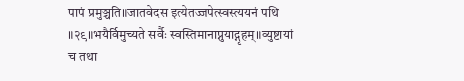पापं प्रमुञ्चति॥जातवेदस इत्येतज्जपेत्स्वस्त्ययनं पथि ॥२९॥भयैर्विमुच्यते सर्वैः स्वस्तिमानाप्नुयाद्गृहम्॥व्युष्टायां च तथा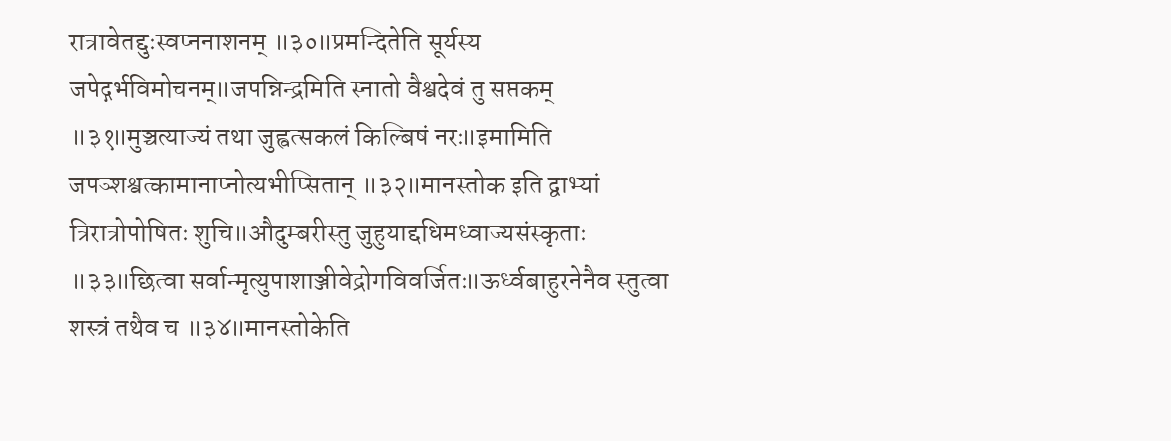रात्रावेतद्दुःस्वप्ननाशनम् ॥३०॥प्रमन्दितेति सूर्यस्य जपेद्गर्भविमोचनम्॥जपन्निन्द्रमिति स्नातो वैश्वदेवं तु सप्तकम् ॥३१॥मुञ्चत्याज्यं तथा जुह्वत्सकलं किल्बिषं नरः॥इमामिति जपञ्शश्वत्कामानाप्नोत्यभीप्सितान् ॥३२॥मानस्तोक इति द्वाभ्यां त्रिरात्रोपोषितः शुचि॥औदुम्बरीस्तु जुहुयाद्दधिमध्वाज्यसंस्कृताः ॥३३॥छित्वा सर्वान्मृत्युपाशाञ्जीवेद्रोगविवर्जितः॥ऊर्ध्वबाहुरनेनैव स्तुत्वा शस्त्रं तथैव च ॥३४॥मानस्तोकेति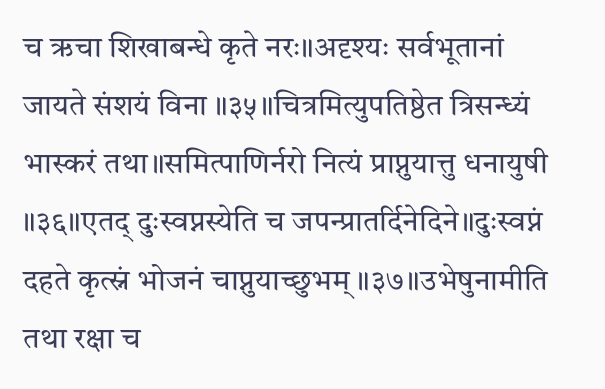च ऋचा शिखाबन्धे कृते नरः॥अदृश्यः सर्वभूतानां जायते संशयं विना ॥३५॥चित्रमित्युपतिष्ठेत त्रिसन्ध्यं भास्करं तथा॥समित्पाणिर्नरो नित्यं प्राप्नुयात्तु धनायुषी ॥३६॥एतद् दुःस्वप्नस्येति च जपन्प्रातर्दिनेदिने॥दुःस्वप्नं दहते कृत्स्नं भोजनं चाप्नुयाच्छुभम् ॥३७॥उभेषुनामीति तथा रक्षा च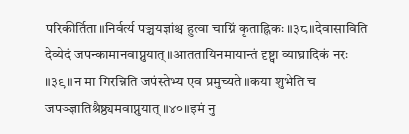परिकीर्तिता॥निर्वर्त्य पञ्चयज्ञांश्च हुत्वा चाग्निं कृताह्निकः ॥३८॥देवासाविति देव्येदं जपन्कामानवाप्नुयात्॥आततायिनमायान्तं दृष्ट्वा व्याघ्रादिकं नरः ॥३९॥न मा गिरन्निति जपंस्तेभ्य एव प्रमुच्यते॥कया शुभेति च जपञ्ज्ञातिश्रैष्ठ्यमवाप्नुयात् ॥४०॥इमं नु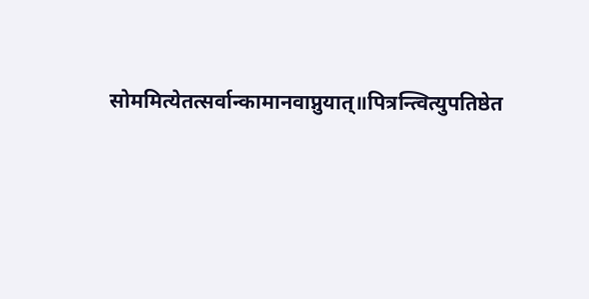सोममित्येतत्सर्वान्कामानवाप्नुयात्॥पित्रन्त्वित्युपतिष्ठेत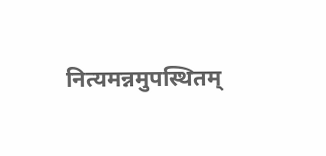नित्यमन्नमुपस्थितम्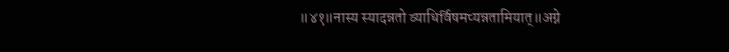॥४१॥नास्य स्यादन्नतो व्याधिर्विषमप्यन्नतामियात्॥अग्ने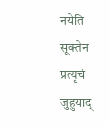नयेति सूक्तेन प्रत्यृचं जुहुयाद्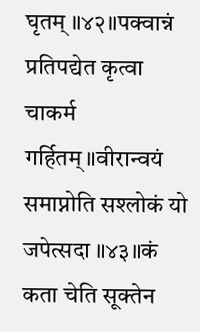घृतम् ॥४२॥पक्वान्नं प्रतिपद्येत कृत्वा चाकर्म गर्हितम्॥वीरान्वयं समाप्नोति सश्लोकं यो जपेत्सदा ॥४३॥कं कता चेति सूक्तेन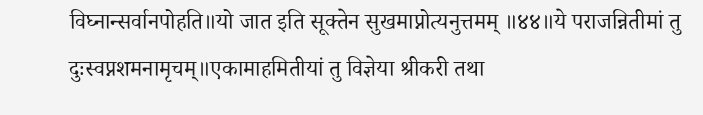विघ्नान्सर्वानपोहति॥यो जात इति सूक्तेन सुखमाप्नोत्यनुत्तमम् ॥४४॥ये पराजन्नितीमां तु दुःस्वप्नशमनामृचम्॥एकामाहमितीयां तु विज्ञेया श्रीकरी तथा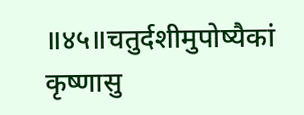॥४५॥चतुर्दशीमुपोष्यैकां कृष्णासु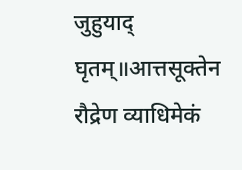जुहुयाद् घृतम्॥आत्तसूक्तेन रौद्रेण व्याधिमेकं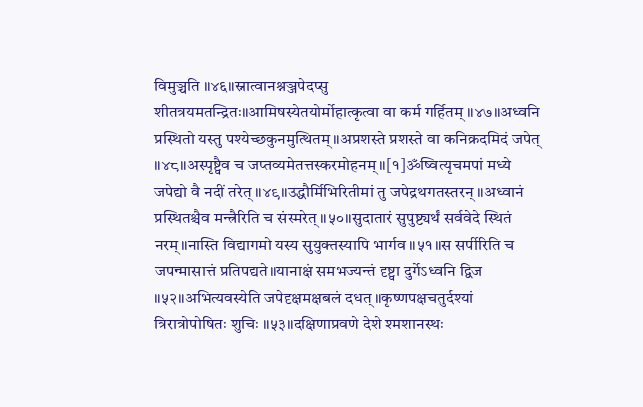विमुञ्चति ॥४६॥स्नात्वानश्नञ्जपेदप्सु शीतत्रयमतन्द्रितः॥आमिषस्येतयोर्मोहात्कृत्वा वा कर्म गर्हितम् ॥४७॥अध्वनि प्रस्थितो यस्तु पश्येच्छकुनमुत्थितम्॥अप्रशस्ते प्रशस्ते वा कनिक्रदमिदं जपेत् ॥४८॥अस्पृष्ट्वैव च जप्तव्यमेतत्तस्करमोहनम्॥[१]ॐष्वित्यृचमपां मध्ये जपेद्यो वै नदीं तरेत् ॥४९॥उद्धौर्मिभिरितीमां तु जपेद्रथगतस्तरन् ॥अध्वानं प्रस्थितश्चैव मन्त्रैरिति च संस्मरेत् ॥५०॥सुदातारं सुपुष्ट्यर्थं सर्ववेदे स्थितं नरम्॥नास्ति विद्यागमो यस्य सुयुक्तस्यापि भार्गव ॥५१॥स सर्पीरिति च जपन्मासात्तं प्रतिपद्यते॥यानाक्षं समभज्यन्तं दृष्ट्वा दुर्गेऽध्वनि द्विज ॥५२॥अभित्यवस्येति जपेदृक्षमक्षबलं दधत्॥कृष्णपक्षचतुर्दश्यां त्रिरात्रोपोषितः शुचिः ॥५३॥दक्षिणाप्रवणे देशे श्मशानस्थः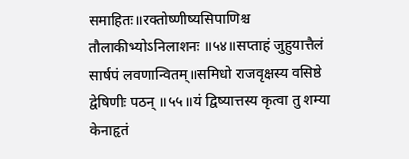समाहितः॥रक्तोष्णीष्यसिपाणिश्च तौलाकीभ्योऽनिलाशनः ॥५४॥सप्ताहं जुहुयात्तैलं सार्षपं लवणान्वितम्॥समिधो राजवृक्षस्य वसिष्ठे द्वेषिणीः पठन् ॥५५॥यं द्विष्यात्तस्य कृत्वा तु शम्या केनाहृतं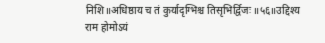निशि॥अधिष्ठाय च तं कुर्यादृग्भिश्च तिसृभिर्द्विजः ॥५६॥उद्दिश्य राम होमोऽयं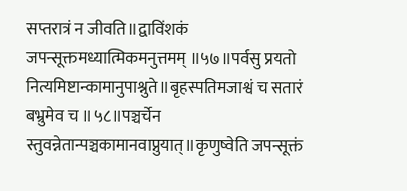सप्तरात्रं न जीवति॥द्वाविंशकं जपन्सूक्तमध्यात्मिकमनुत्तमम् ॥५७॥पर्वसु प्रयतो नित्यमिष्टान्कामानुपाश्नुते॥बृहस्पतिमजाश्वं च सतारं बभ्रुमेव च ॥५८॥पञ्चर्चेन स्तुवन्नेतान्पञ्चकामानवाप्नुयात्॥कृणुष्वेति जपन्सूक्तं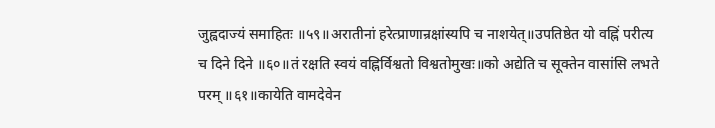जुह्वदाज्यं समाहितः ॥५९॥अरातीनां हरेत्प्राणान्रक्षांस्यपि च नाशयेत्॥उपतिष्ठेत यो वह्निं परीत्य च दिने दिने ॥६०॥तं रक्षति स्वयं वह्निर्विश्वतो विश्वतोमुखः॥को अद्येति च सूक्तेन वासांसि लभते परम् ॥६१॥कायेति वामदेवेन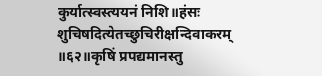कुर्यात्स्वस्त्ययनं निशि॥हंसः शुचिषदित्येतच्छुचिरीक्षन्दिवाकरम् ॥६२॥कृषिं प्रपद्यमानस्तु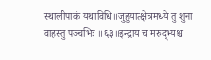स्थालीपाकं यथाविधि॥जुहुयात्क्षेत्रमध्ये तु शुना वाहस्तु पञ्चभिः ॥६३॥इन्द्राय च मरुद्भ्यश्च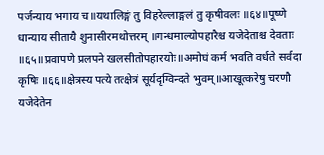पर्जन्याय भगाय च॥यथालिङ्गं तु विहरेल्लाङ्गलं तु कृषीवलः ॥६४॥पूष्णे धान्याय सीतायै शुनासीरमथोत्तरम् ॥गन्धमाल्योपहारैश्च यजेदेताश्च देवताः ॥६५॥प्रवापणे प्रलपने खलसीतोपहारयोः॥अमोघं कर्म भवति वर्धते सर्वदा कृषिः ॥६६॥क्षेत्रस्य पत्ये तत्क्षेत्रं सूर्यदृग्विन्दते भुवम्॥आखूत्करेषु चरणौ यजेदेतेन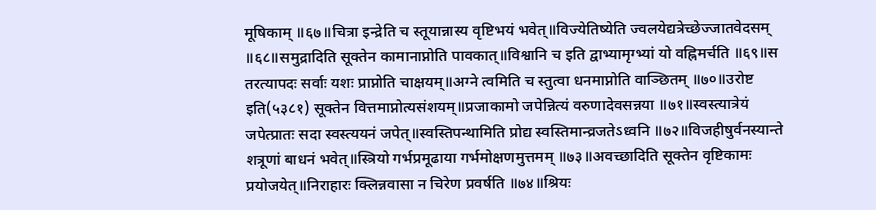मूषिकाम् ॥६७॥चित्रा इन्द्रेति च स्तूयान्नास्य वृष्टिभयं भवेत्॥विज्येतिष्येति ज्वलयेद्यत्रेच्छेज्जातवेदसम् ॥६८॥समुद्रादिति सूक्तेन कामानाप्नोति पावकात्॥विश्वानि च इति द्वाभ्यामृग्भ्यां यो वह्निमर्चति ॥६९॥स तरत्यापदः सर्वाः यशः प्राप्नोति चाक्षयम्॥अग्ने त्वमिति च स्तुत्वा धनमाप्नोति वाञ्छितम् ॥७०॥उरोष्ट इति(५३८१) सूक्तेन वित्तमाप्नोत्यसंशयम्॥प्रजाकामो जपेन्नित्यं वरुणादेवसन्नया ॥७१॥स्वस्त्यात्रेयं जपेत्प्रातः सदा स्वस्त्ययनं जपेत्॥स्वस्तिपन्थामिति प्रोद्य स्वस्तिमान्व्रजतेऽध्वनि ॥७२॥विजहीषुर्वनस्यान्ते शत्रूणां बाधनं भवेत्॥स्त्रियो गर्भप्रमूढाया गर्भमोक्षणमुत्तमम् ॥७३॥अवच्छादिति सूक्तेन वृष्टिकामः प्रयोजयेत्॥निराहारः क्लिन्नवासा न चिरेण प्रवर्षति ॥७४॥श्रियः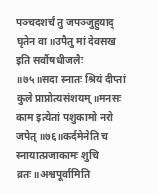पञ्चदशर्चं तु जपञ्जुहुयाद् घृतेन वा॥उपैतु मां देवसख इति सर्वौषधीजलैः ॥७५॥सदा स्नातः श्रियं दीप्तां कुले प्राप्नोत्यसंशयम्॥मनसः काम इत्येतां पशुकामो नरो जपेत् ॥७६॥कर्दमेनेति च स्नायात्प्रजाकामः शुचि व्रतः॥अश्वपूर्वामिति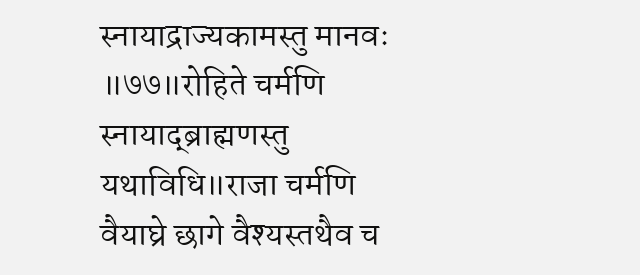स्नायाद्राज्यकामस्तु मानवः ॥७७॥रोहिते चर्मणि स्नायाद्ब्राह्मणस्तु यथाविधि॥राजा चर्मणि वैयाघ्रे छागे वैश्यस्तथैव च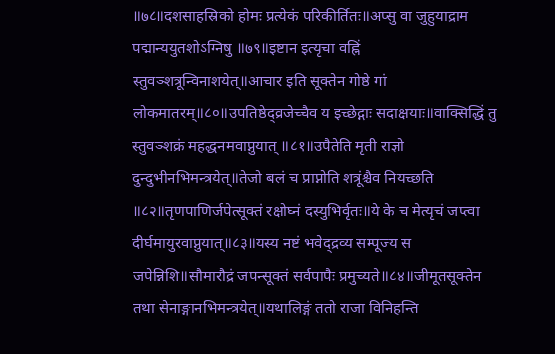॥७८॥दशसाहस्रिको होमः प्रत्येकं परिकीर्तितः॥अप्सु वा जुहुयाद्राम पद्मान्ययुतशोऽग्निषु ॥७९॥इष्टान इत्यृचा वह्निं स्तुवञ्शत्रून्विनाशयेत्॥आचार इति सूक्तेन गोष्ठे गां लोकमातरम्॥८०॥उपतिष्ठेद्व्रजेच्चैव य इच्छेद्गाः सदाक्षयाः॥वाक्सिद्धिं तु स्तुवञ्शक्रं महद्धनमवाप्नुयात् ॥८१॥उपैतेति मृती राज्ञो दुन्दुभीनभिमन्त्रयेत्॥तेजो बलं च प्राप्नोति शत्रूंश्चैव नियच्छति ॥८२॥तृणपाणिर्जपेत्सूक्तं रक्षोघ्नं दस्युभिर्वृतः॥ये के च मेत्यृचं जप्त्वा दीर्घमायुरवाप्नुयात्॥८३॥यस्य नष्टं भवेद्द्रव्य सम्पूज्य स जपेन्निशि॥सौमारौद्रं जपन्सूक्तं सर्वपापैः प्रमुच्यते॥८४॥जीमूतसूक्तेन तथा सेनाङ्गानभिमन्त्रयेत्॥यथालिङ्गं ततो राजा विनिहन्ति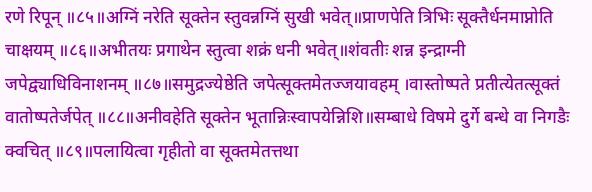रणे रिपून् ॥८५॥अग्निं नरेति सूक्तेन स्तुवन्नग्निं सुखी भवेत्॥प्राणपेति त्रिभिः सूक्तैर्धनमाप्नोति चाक्षयम् ॥८६॥अभीतयः प्रगाथेन स्तुत्वा शक्रं धनी भवेत्॥शंवतीः शन्न इन्द्राग्नी जपेद्व्याधिविनाशनम् ॥८७॥समुद्रज्येष्ठेति जपेत्सूक्तमेतज्जयावहम् ।वास्तोष्पते प्रतीत्येतत्सूक्तं वातोष्पतेर्जपेत् ॥८८॥अनीवहेति सूक्तेन भूतान्निःस्वापयेन्निशि॥सम्बाधे विषमे दुर्गे बन्धे वा निगडैः क्वचित् ॥८९॥पलायित्वा गृहीतो वा सूक्तमेतत्तथा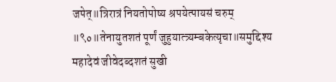जपेत्॥त्रिरात्रं नियतोपोष्य श्रपयेत्पायसं चरुम् ॥९०॥तेनायुतशतं पूर्णं जुहुयात्त्र्यम्बकेत्यृचा॥समुद्दिश्य महादेवं जीवेदब्दशतं सुखी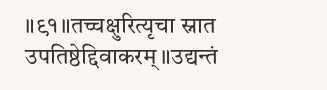॥९१॥तच्चक्षुरित्यृचा स्नात उपतिष्ठेद्दिवाकरम्॥उद्यन्तं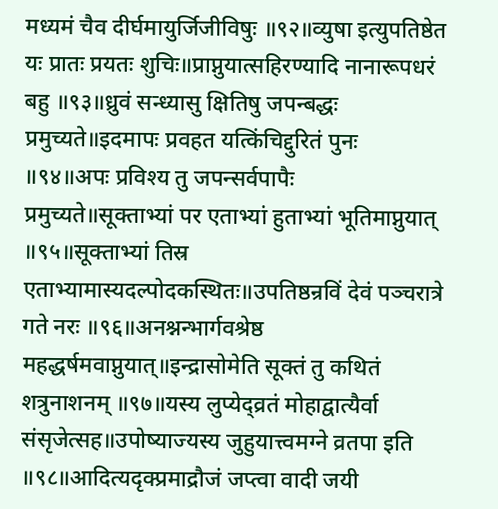मध्यमं चैव दीर्घमायुर्जिजीविषुः ॥९२॥व्युषा इत्युपतिष्ठेत यः प्रातः प्रयतः शुचिः॥प्राप्नुयात्सहिरण्यादि नानारूपधरं बहु ॥९३॥ध्रुवं सन्ध्यासु क्षितिषु जपन्बद्धः प्रमुच्यते॥इदमापः प्रवहत यत्किंचिद्दुरितं पुनः ॥९४॥अपः प्रविश्य तु जपन्सर्वपापैः प्रमुच्यते॥सूक्ताभ्यां पर एताभ्यां हुताभ्यां भूतिमाप्नुयात् ॥९५॥सूक्ताभ्यां तिस्र एताभ्यामास्यदल्पोदकस्थितः॥उपतिष्ठन्रविं देवं पञ्चरात्रे गते नरः ॥९६॥अनश्नन्भार्गवश्रेष्ठ महद्धर्षमवाप्नुयात्॥इन्द्रासोमेति सूक्तं तु कथितं शत्रुनाशनम् ॥९७॥यस्य लुप्येद्व्रतं मोहाद्वात्यैर्वा संसृजेत्सह॥उपोष्याज्यस्य जुहुयात्त्वमग्ने व्रतपा इति ॥९८॥आदित्यदृक्प्रमाद्रौजं जप्त्वा वादी जयी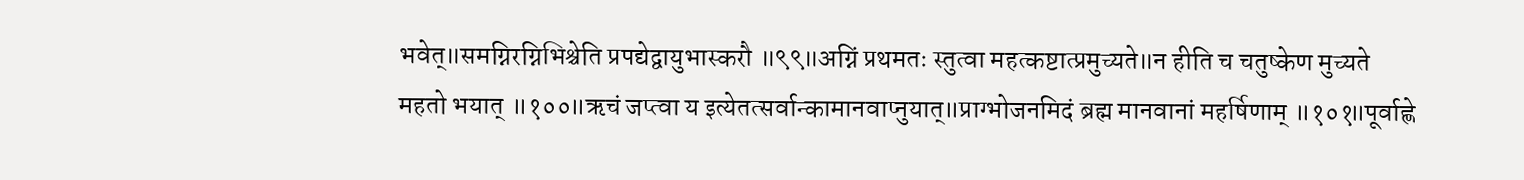भवेत्॥समग्निरग्निभिश्चेति प्रपद्येद्वायुभास्करौ ॥९९॥अग्निं प्रथमतः स्तुत्वा महत्कष्टात्प्रमुच्यते॥न हीति च चतुष्केण मुच्यते महतो भयात् ॥१००॥ऋचं जप्त्वा य इत्येतत्सर्वान्कामानवाप्नुयात्॥प्राग्भोजनमिदं ब्रह्म मानवानां महर्षिणाम् ॥१०१॥पूर्वाह्णे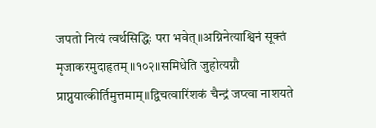जपतो नित्यं त्वर्थसिद्धिः परा भवेत्॥अग्निनेत्याश्विनं सूक्तं मृजाकरमुदाहृतम् ॥१०२॥समिधेति जुहोत्यग्नौ प्राप्नुयात्कीर्तिमुत्तमाम्॥द्विचत्वारिंशकं चैन्द्रं जप्त्वा नाशयते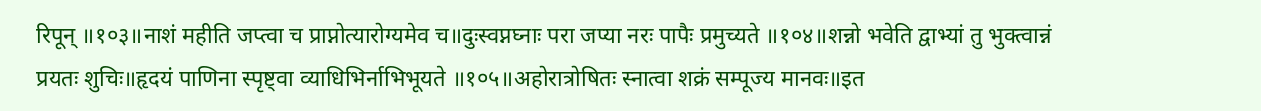रिपून् ॥१०३॥नाशं महीति जप्त्वा च प्राप्नोत्यारोग्यमेव च॥दुःस्वप्नघ्नाः परा जप्या नरः पापैः प्रमुच्यते ॥१०४॥शन्नो भवेति द्वाभ्यां तु भुक्त्वान्नं प्रयतः शुचिः॥हृदयं पाणिना स्पृष्ट्वा व्याधिभिर्नाभिभूयते ॥१०५॥अहोरात्रोषितः स्नात्वा शक्रं सम्पूज्य मानवः॥इत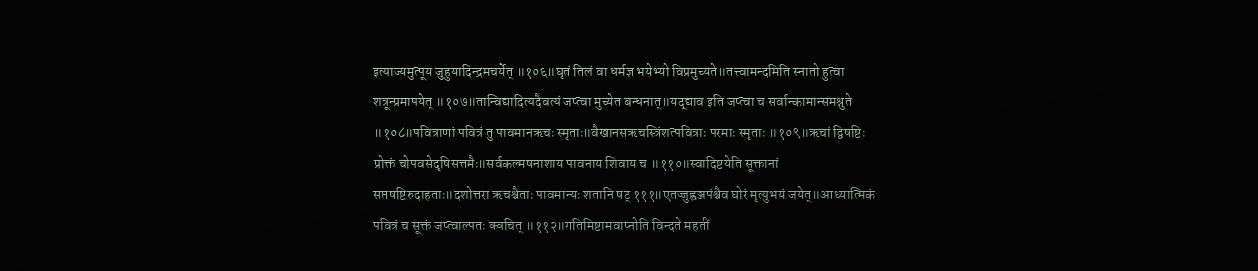इत्याज्यमुत्पूय जुहुयादिन्द्रमचर्येत् ॥१०६॥घृतं तिलं वा धर्मज्ञ भयेभ्यो विप्रमुच्यते॥तत्त्वामन्दमिति स्नातो हुत्वा शत्रून्प्रमापयेत् ॥१०७॥तान्विद्यादित्यदैवत्यं जप्त्वा मुच्येत बन्धनात्॥यद्द्याव इति जप्त्वा च सर्वान्कामान्समश्नुते ॥१०८॥पवित्राणां पवित्रं तु पावमानऋचः स्मृताः॥वैखानसऋचस्त्रिंशत्पवित्राः परमाः स्मृताः ॥१०९॥ऋचां द्विषष्टिः प्रोक्तं चोपवसेदृषिसत्तमैः॥सर्वकल्मषनाशाय पावनाय शिवाय च ॥११०॥स्वादिष्टयेति सूक्तानां सप्तषष्टिरुदाहताः॥दशोत्तरा ऋचश्चैताः पावमान्यः शतानि षट् १११॥एतज्जुह्वञ्जपंश्चैव घोरं मृत्युभयं जयेत्॥आध्यात्मिकं पवित्रं च सूक्तं जप्त्वाल्पतः क्वचित् ॥११२॥गतिमिष्टामवाप्नोति विन्दते महतीं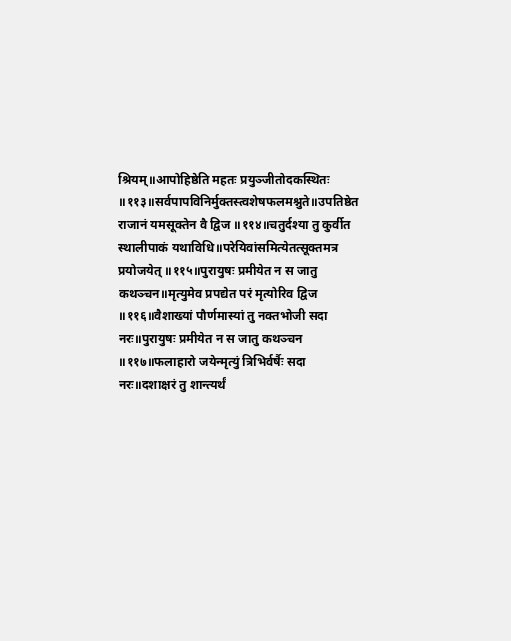श्रियम्॥आपोहिष्ठेति महतः प्रयुञ्जीतोदकस्थितः ॥११३॥सर्वपापविनिर्मुक्तस्त्वशेषफलमश्नुते॥उपतिष्ठेत राजानं यमसूक्तेन वै द्विज ॥११४॥चतुर्दश्या तु कुर्वीत स्थालीपाकं यथाविधि॥परेयिवांसमित्येतत्सूक्तमत्र प्रयोजयेत् ॥११५॥पुरायुषः प्रमीयेत न स जातु कथञ्चन॥मृत्युमेव प्रपद्येत परं मृत्योरिव द्विज ॥११६॥वैशाख्यां पौर्णमास्यां तु नक्तभोजी सदा नरः॥पुरायुषः प्रमीयेत न स जातु कथञ्चन ॥११७॥फलाहारो जयेन्मृत्युं त्रिभिर्वर्षैः सदा नरः॥दशाक्षरं तु शान्त्यर्थं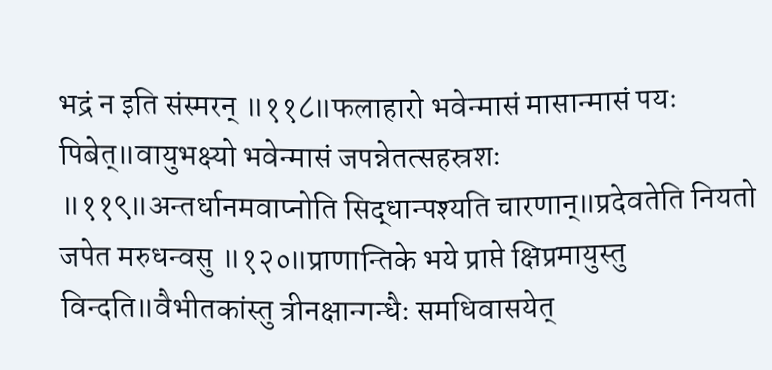भद्रं न इति संस्मरन् ॥११८॥फलाहारो भवेन्मासं मासान्मासं पयः पिबेत्॥वायुभक्ष्यो भवेन्मासं जपन्नेतत्सहस्रशः ॥११९॥अन्तर्धानमवाप्नोति सिद्धान्पश्यति चारणान्॥प्रदेवतेति नियतो जपेत मरुधन्वसु ॥१२०॥प्राणान्तिके भये प्राप्ते क्षिप्रमायुस्तु विन्दति॥वैभीतकांस्तु त्रीनक्षान्गन्धैः समधिवासयेत्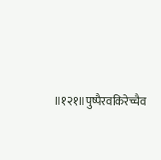॥१२१॥पुष्पैरवकिरेच्चैव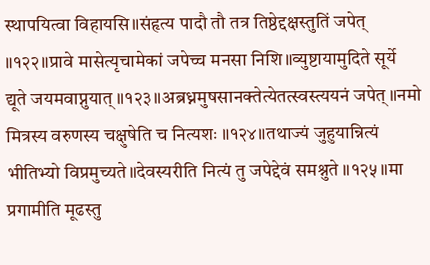स्थापयित्वा विहायसि॥संहृत्य पादौ तौ तत्र तिष्ठेद्दक्षस्तुतिं जपेत् ॥१२२॥प्रावे मासेत्यृचामेकां जपेच्च मनसा निशि॥व्युष्टायामुदिते सूर्ये द्यूते जयमवाप्नुयात् ॥१२३॥अब्रध्नमुषसानक्तेत्येतत्स्वस्त्ययनं जपेत्॥नमो मित्रस्य वरुणस्य चक्षुषेति च नित्यशः ॥१२४॥तथाज्यं जुहुयान्नित्यं भीतिभ्यो विप्रमुच्यते॥देवस्यरीति नित्यं तु जपेद्देवं समश्नुते ॥१२५॥मा प्रगामीति मूढस्तु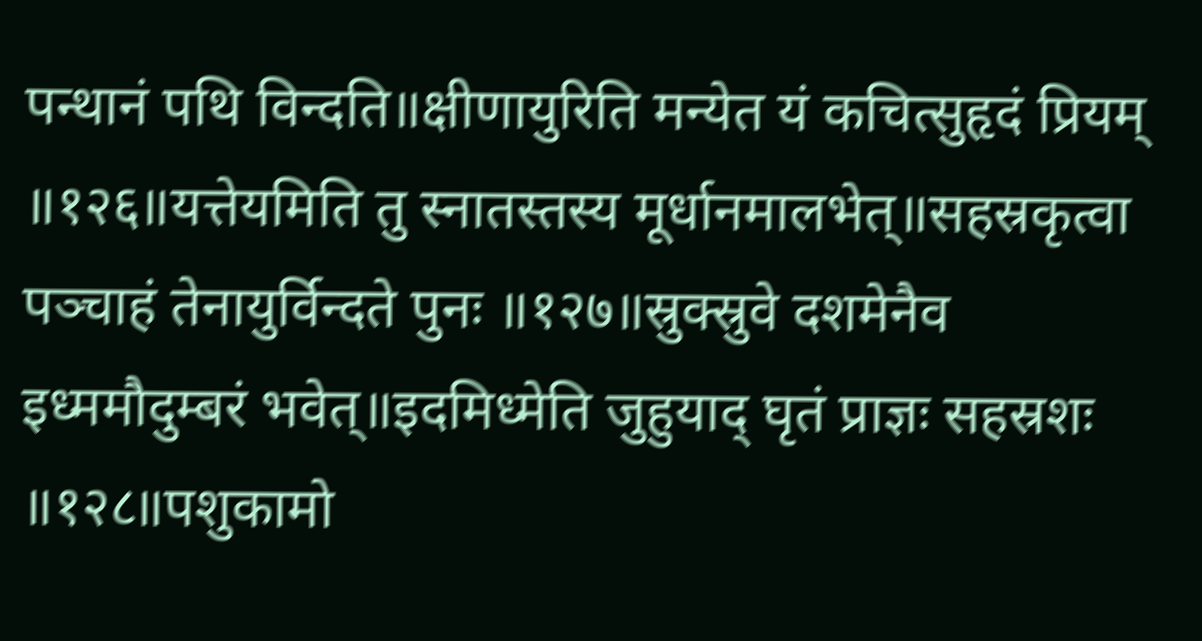पन्थानं पथि विन्दति॥क्षीणायुरिति मन्येत यं कचित्सुहृदं प्रियम् ॥१२६॥यत्तेयमिति तु स्नातस्तस्य मूर्धानमालभेत्॥सहस्रकृत्वा पञ्चाहं तेनायुर्विन्दते पुनः ॥१२७॥स्रुक्स्रुवे दशमेनैव इध्ममौदुम्बरं भवेत्॥इदमिध्मेति जुहुयाद् घृतं प्राज्ञः सहस्रशः ॥१२८॥पशुकामो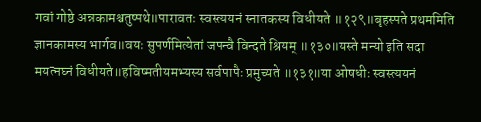गवां गोष्ठे अन्नकामश्चतुष्पथे॥पारावतः स्वस्त्ययनं स्नातकस्य विधीयते ॥१२९॥बृहस्पते प्रथममिति ज्ञानकामस्य भार्गव॥वयः सुपर्णमित्येतां जपन्वै विन्दते श्रियम् ॥१३०॥यस्ते मन्यो इति सदा मयत्नघ्नं विधीयते॥हविष्मतीयमभ्यस्य सर्वपापैः प्रमुच्यते ॥१३१॥या ओषधीः स्वस्त्ययनं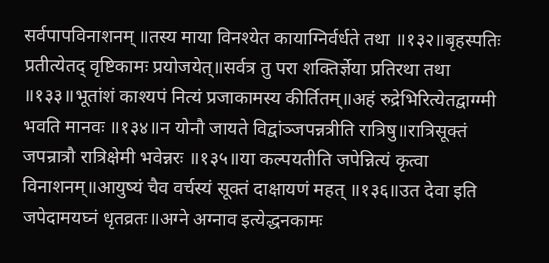सर्वपापविनाशनम् ॥तस्य माया विनश्येत कायाग्निर्वर्धते तथा ॥१३२॥बृहस्पतिः प्रतीत्येतद् वृष्टिकामः प्रयोजयेत्॥सर्वत्र तु परा शक्तिर्ज्ञेया प्रतिरथा तथा ॥१३३॥भूतांशं काश्यपं नित्यं प्रजाकामस्य कीर्तितम्॥अहं रुद्रेभिरित्येतद्वाग्ग्मी भवति मानवः ॥१३४॥न योनौ जायते विद्वांञ्जपन्नत्रीति रात्रिषु॥रात्रिसूक्तं जपन्रात्रौ रात्रिक्षेमी भवेन्नरः ॥१३५॥या कल्पयतीति जपेन्नित्यं कृत्वा विनाशनम्॥आयुष्यं चैव वर्चस्यं सूक्तं दाक्षायणं महत् ॥१३६॥उत देवा इति जपेदामयघ्नं धृतव्रतः॥अग्ने अग्नाव इत्येद्धनकामः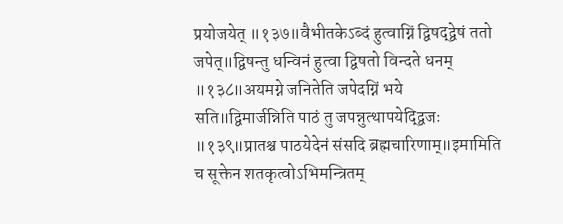प्रयोजयेत् ॥१३७॥वैभीतकेऽब्दं हुत्वाग्निं द्विषद्द्वेषं ततो जपेत्॥द्विषन्तु धन्विनं हुत्वा द्विषतो विन्दते धनम् ॥१३८॥अयमग्ने जनितेति जपेदग्निं भये सति॥द्विमार्जन्निति पाठं तु जपन्नुत्थापयेद्द्विजः ॥१३९॥प्रातश्च पाठयेदेनं संसदि ब्रह्मचारिणाम्॥इमामिति च सूक्तेन शतकृत्वोऽभिमन्त्रितम्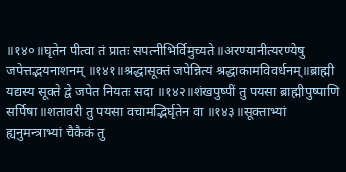॥१४०॥घृतेन पीत्वा तं प्रातः सपत्नीभिर्विमुच्यते॥अरण्यानीत्यरण्येषु जपेत्तद्भयनाशनम् ॥१४१॥श्रद्धासूक्तं जपेन्नित्यं श्रद्धाकामविवर्धनम्॥ब्राह्मी यद्यस्य सूक्ते द्वे जपेत नियतः सदा ॥१४२॥शंखपुष्पीं तु पयसा ब्राह्मीपुष्पाणि सर्पिषा॥शतावरी तु पयसा वचामद्भिर्घृतेन वा ॥१४३॥सूक्ताभ्यां ह्यनुमन्त्राभ्यां चैकैकं तु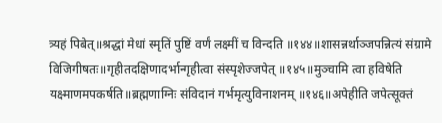त्र्यहं पिबेत्॥श्रद्धां मेधां स्मृतिं पुष्टिं वर्णं लक्ष्मीं च विन्दति ॥१४४॥शासन्नर्थाञ्जपन्नित्यं संग्रामे विजिगीषतः॥गृहीतदक्षिणादर्भान्गृहीत्वा संस्पृशेज्जपेत् ॥१४५॥मुञ्चामि त्वा हविषेति यक्ष्माणमपकर्षति॥ब्रह्मणाग्निः संविदानं गर्भमृत्युविनाशनम् ॥१४६॥अपेहीति जपेत्सूक्तं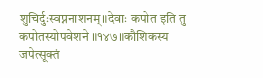शुचिर्दुःस्वप्ननाशनम्॥देवाः कपोत इति तु कपोतस्योपवेशने ॥१४७॥कौशिकस्य जपेत्सूक्तं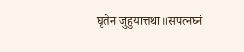घृतेन जुहुयात्तथा॥सपत्नघ्नं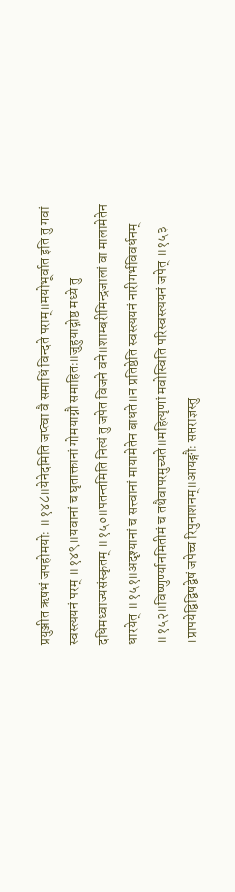प्रयुञ्जीत ऋषभं जपहोमयोः ॥१४८॥येनेदमिति जप्त्वा वै समाधिं विन्दते पराम्॥मयोभूर्वात इति तु गवां स्वस्त्ययनं परम् ॥१४९॥यवानां च घृताक्तानां गोमयाग्नौ समाहितः॥जुहुयाद्गोष्ठ मध्ये तु दधिमध्वाज्यसंस्कृतम् ॥१५०॥पतन्तमिति नित्यं तु जपेत विजने वने॥शाम्बरीमिन्द्रजालां वा मालामेतेन धारयेत् ॥१५१॥अदृश्यानां च सत्त्वानां मायामेतेन बाधते॥न प्रतिष्ठेति स्वस्त्ययनं नारीगर्भविवर्धनम् ॥१५२॥विष्णुर्ण्यानमितीमं च तथैवापरमुच्यते॥महित्यृणां मवोस्विति परिस्वस्त्ययनं जपेत् ॥१५३ ।प्रापयेद्विद्विषद्वेषं जपेच्च रिपुनाशनम्॥आयङ्गौः सप्तराज्ञस्तु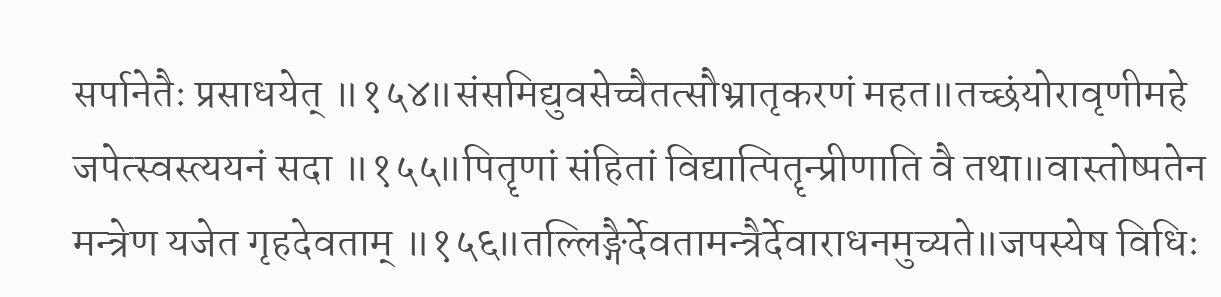सर्पानेतैः प्रसाधयेत् ॥१५४॥संसमिद्युवसेच्चैतत्सौभ्रातृकरणं महत॥तच्छंयोरावृणीमहे जपेत्स्वस्त्ययनं सदा ॥१५५॥पितॄणां संहितां विद्यात्पितॄन्प्रीणाति वै तथा॥वास्तोष्पतेन मन्त्रेण यजेत गृहदेवताम् ॥१५६॥तल्लिङ्गैर्देवतामन्त्रैर्देवाराधनमुच्यते॥जपस्येष विधिः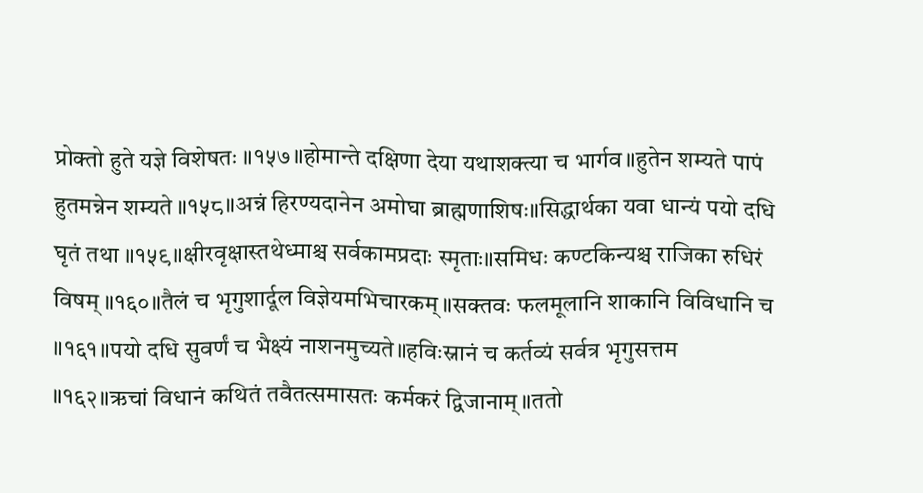प्रोक्तो हुते यज्ञे विशेषतः ॥१५७॥होमान्ते दक्षिणा देया यथाशक्त्या च भार्गव॥हुतेन शम्यते पापं हुतमन्नेन शम्यते ॥१५८॥अन्नं हिरण्यदानेन अमोघा ब्राह्मणाशिषः॥सिद्धार्थका यवा धान्यं पयो दधि घृतं तथा ॥१५९॥क्षीरवृक्षास्तथेध्माश्च सर्वकामप्रदाः स्मृताः॥समिधः कण्टकिन्यश्च राजिका रुधिरं विषम् ॥१६०॥तैलं च भृगुशार्दूल विज्ञेयमभिचारकम्॥सक्तवः फलमूलानि शाकानि विविधानि च ॥१६१॥पयो दधि सुवर्णं च भैक्ष्यं नाशनमुच्यते॥हविःस्नानं च कर्तव्यं सर्वत्र भृगुसत्तम ॥१६२॥ऋचां विधानं कथितं तवैतत्समासतः कर्मकरं द्विजानाम्॥ततो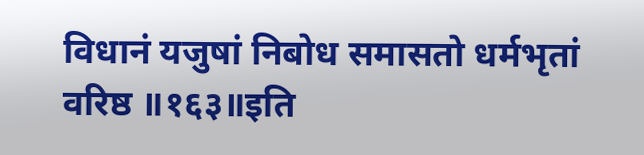विधानं यजुषां निबोध समासतो धर्मभृतां वरिष्ठ ॥१६३॥इति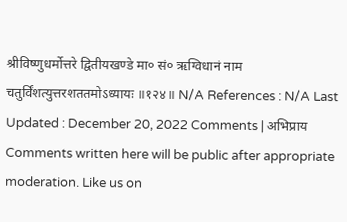श्रीविष्णुधर्मोत्तरे द्वितीयखण्डे मा० सं० ऋग्विधानं नाम चतुर्विंशत्युत्तरशततमोऽध्यायः ॥१२४॥ N/A References : N/A Last Updated : December 20, 2022 Comments | अभिप्राय Comments written here will be public after appropriate moderation. Like us on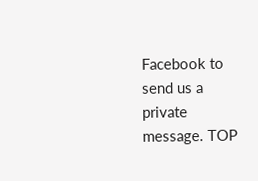Facebook to send us a private message. TOP